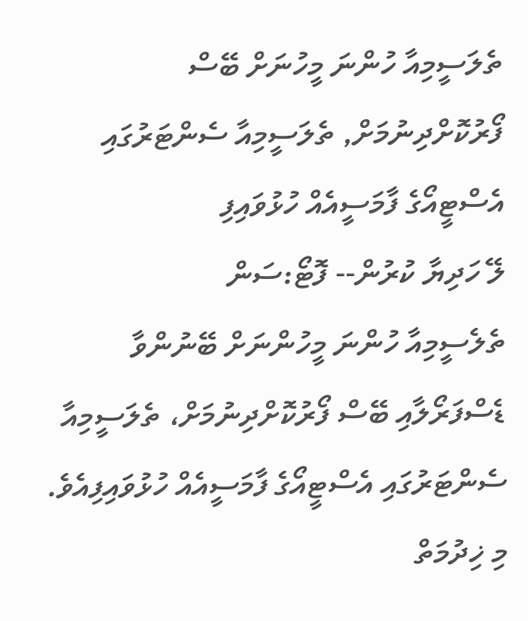ތެލަސީމިއާ ހުންނަ މީހުނަށް ބޭސް ފޯރުކޮށްދިނުމަށް, ތެލަސީމިއާ ސެންޓަރުގައި އެސްޓީއޯގެ ފާމަސީއެއް ހުޅުވައިފި
ލޭ ހަދިޔާ ކުރުން-- ފޮޓޯ:ސަން
ތެލެސީމިއާ ހުންނަ މީހުންނަށް ބޭނުންވާ ޑެސްފަރޯލާއި ބޭސް ފޯރުކޮށްދިނުމަށް، ތެލަސީމިއާ ސެންޓަރުގައި އެސްޓީއޯގެ ފާމަސީއެއް ހުޅުވައިފިއެވެ.
މި ޚިދުމަތް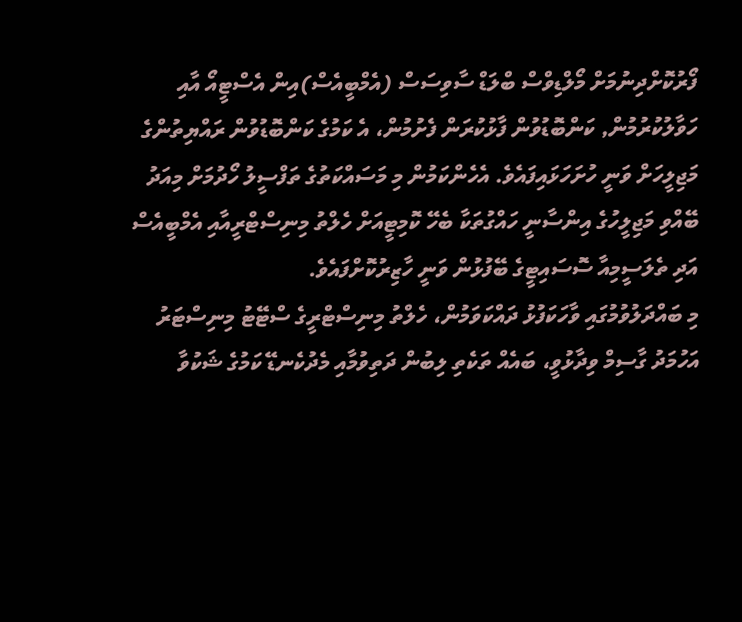ފޯރުކޮށްދިނުމަށް މޯލްޑިވްސް ބްލަޑް ސާވިސަސް (އެމްބީއެސް)އިން އެސްޓީއޯ އާއި ހަވާލުކުރުމުން, ކަންބޮޑުވުން ފާޅުކުރަން ފެށުމުން، އެ ކަމުގެ ކަންބޮޑުވުން ރައްޔިތުންގެ މަޖިލީހަށް ވަނީ ހުށަހަޅައިފައެވެ. އެހެންކަމުން މި މަސައްކަތުގެ ތަފްސީލު ހޯދުމަށް މިއަދު ބޭއްވި މަޖިލީހުގެ އިންސާނީ ހައްގުތަކާ ބެހޭ ކޮމިޓީއަށް ހެލްތު މިނިސްޓްރީއާއި އެމްބީއެސް އަދި ތެލަސީމިއާ ސޮސައިޓީގެ ބޭފުޅުން ވަނީ ހާޒިރުކޮށްފައެވެ.
މި ބައްދަލުވުމުގައި ވާހަކަފުޅު ދައްކަވަމުން، ހެލްތު މިނިސްޓްރީގެ ސްޓޭޓު މިނިސްޓަރު އަހުމަދު ގާސިމް ވިދާޅުވީ، ބައެއް ތަކެތި ލިބުން ދަތިވުމާއި މެދުކެނޑޭ ކަމުގެ ޝަކުވާ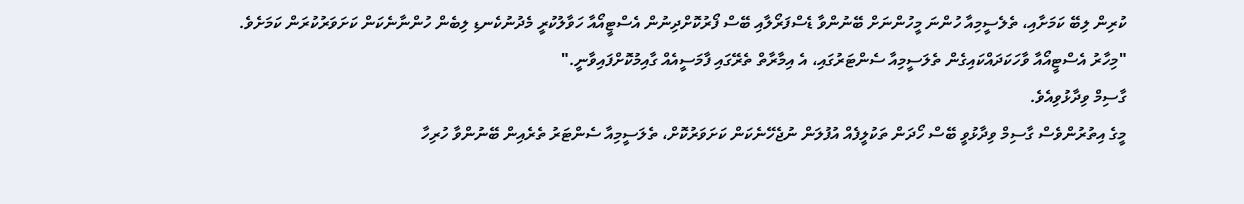ކުރިން ލިބޭ ކަމަށާއި، ތެލެސީމިއާ ހުންނަ މީހުންނަށް ބޭނުންވާ ޑެސްފަރޯލާއި ބޭސް ފޯރުކޮށްދިނުން އެސްޓީއޯއާ ހަވާލުކުރީ މެދުނުކެނޑި ލިބެން ހުންނާނެކަން ކަށަވަރުކުރަން ކަމަށެވެ.
"މިހާރު އެސްޓީއޯއާ ވާހަކަދައްކައިގެން ތެލަސީމިއާ ސެންޓަރުގައި، އެ އިމާރާތް ތެރޭގައި ފާމަސީއެއް ގާއިމުކޮށްފައިވާނީ."
ގާސިމް ވިދާޅުވިއެވެ.
މީގެ އިތުރުންވެސް ގާސިމް ވިދާޅުވީ ބޭސް ހޯދަން ތަކުލީފެއް އުފުލަން ނުޖެހޭނެކަން ކަށަވަރުކޮށް، ތެލަސީމިއާ ސެންޓަރު ތެރެއިން ބޭނުންވާ ހުރިހާ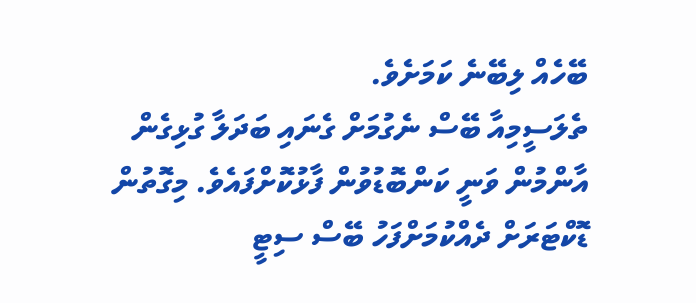ބޭހެއް ލިބޭނެ ކަމަށެވެ.
ތެލަސީމިއާ ބޭސް ނެގުމަށް ގެނައި ބަދަލާ ގުޅިގެން އާންމުން ވަނީ ކަންބޮޑުވުން ފާޅުކޮށްފައެވެ. މިގޮތުން  ޑޮކްޓަރަށް ދެއްކުމަށްފަހު ބޭސް ސިޓީ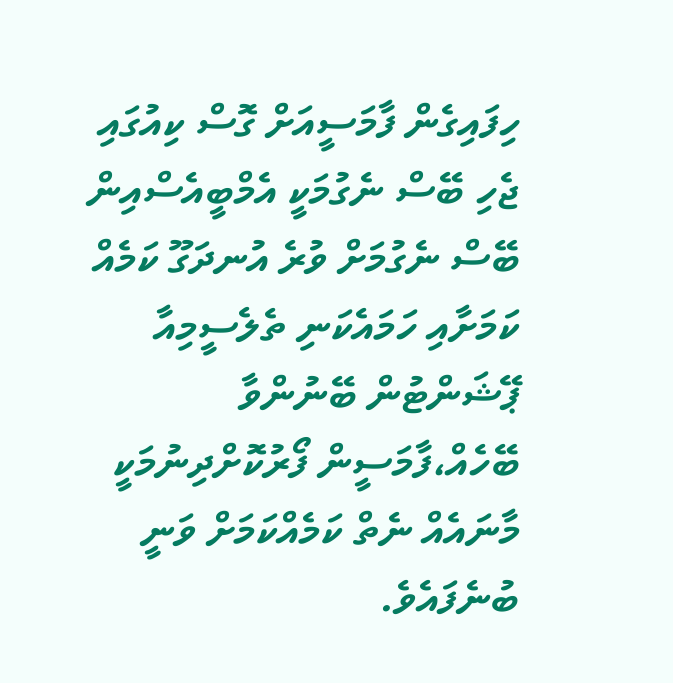ހިފައިގެން ފާމަސީއަށް ގޮސް ކިއުގައި ޖެހި ބޭސް ނެގުމަކީ އެމްބީއެސްއިން ބޭސް ނެގުމަށް ވުރެ އުނދަގޫ ކަމެއް ކަމަށާއި ހަމައެކަނި ތެލެސީމިއާ ޕޭޝަންޓުން ބޭނުންވާ ބޭހެއް،ފާމަސީން ފޯރުކޮށްދިނުމަކީ މާނައެއް ނެތް ކަމެއްކަމަށް ވަނީ ބުނެފައެވެ.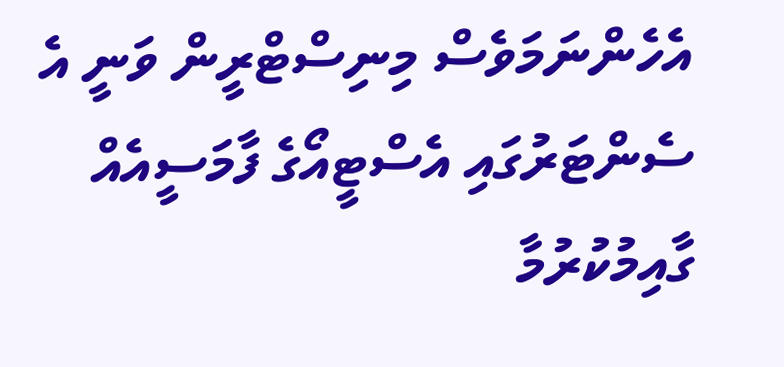އެހެންނަމަވެސް މިނިސްޓްރީން ވަނީ އެ ސެންޓަރުގައި އެސްޓީއޯގެ ފާމަސީއެއް ގާއިމުކުރުމާ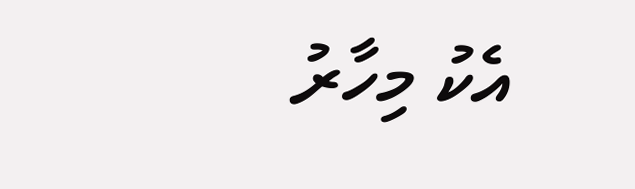އެކު މިހާރު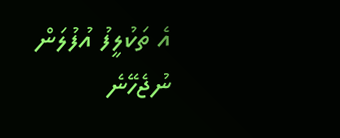އެ ތަކުލީފު އުފުލަން ނުޖެހޭނެ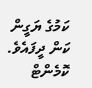ކަމުގެ ޔަގީން ކަން ދީފައެވެ.
ކޮމެންޓް